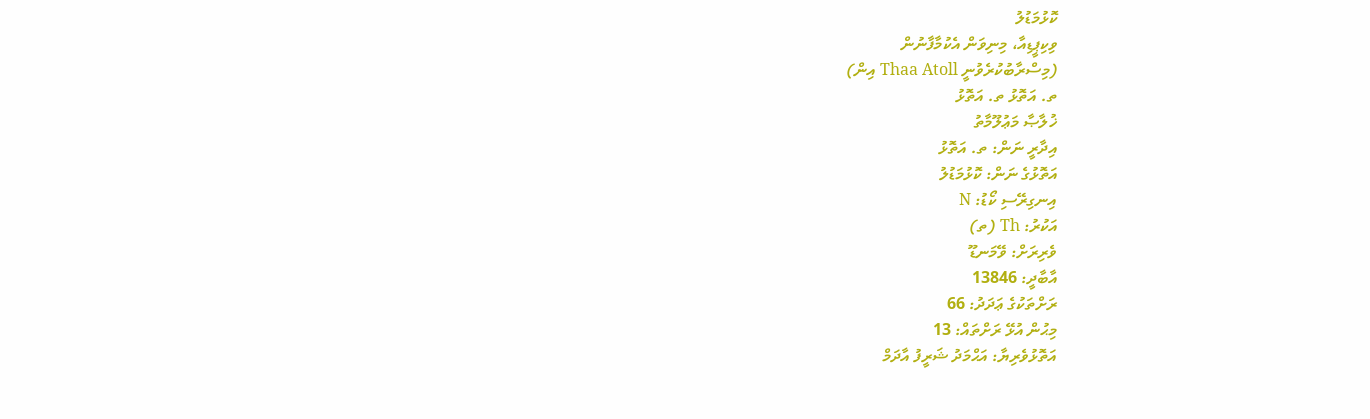ކޮޅުމަޑުލު
ވިކިޕީޑިއާ، މިނިވަން އެކުމާފާނުން
(މިސްރާބުކުރެވުނީ Thaa Atoll އިން)
ތ. އަތޮޅު ތ. އަތޮޅު
ޚުލާޞާ މަޢުލޫމާތު
އިދާރީ ނަން: ތ. އަތޮޅު
އަތޮޅުގެ ނަން: ކޮޅުމަޑުލު
އިނގިރޭސި ކޯޑު: N
އަކުރު: Th (ތ)
ވެރިރަށް: ވޭމަނޑޫ
އާބާދީ: 13846
ރަށްތަކުގެ ޢަދަދު: 66
މިޙުން އުޅޭ ރަށްތައް: 13
އަތޮޅުވެރިޔާ: އަޙްމަދު ޝަރީފު އާދަމް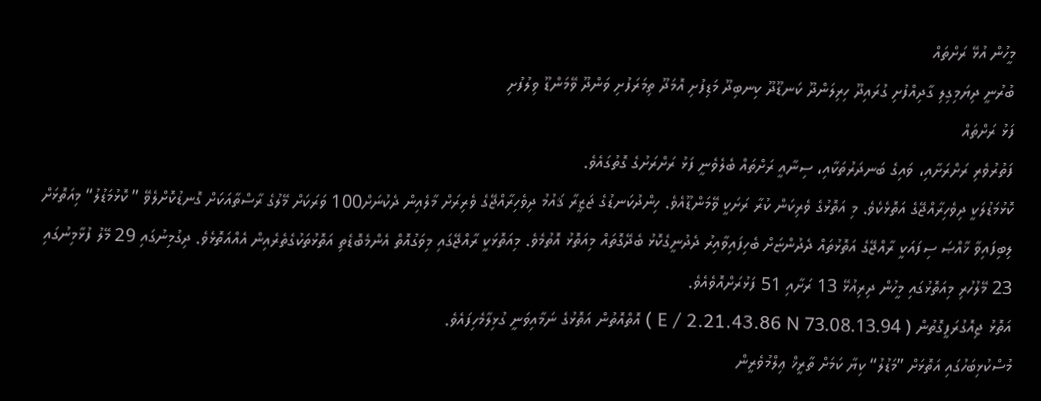މީހުން އުޅޭ ރަށްތައް
ބުރުނީ ދިޔަމިގިލި ގާދިއްފުށި ގުރައިދޫ ހިރިލަންދޫ ކަނޑޫދޫ ކިނބިދޫ މަޑިފުށި އޮމަދޫ ތިމަރަފުށި ވަންދޫ ވޭމަންޑޫ ވިލުފުށި
ފަޅު ރަށްތައް
ފަތުރުވެރި ރަށްރަށާއި، ވައިގެ ބަނދަރުތަކާއި، ސިނާއީ ރަށްތައް ބެލެވެނީ ފަޅު ރަށްރަށުގެ ގޮތުގައެވެ.
ކޮޅުމަޑުލަކީ ދިވެހިރާއްޖޭގެ އަތޮޅެކެވެ. މި އަތޮޅުގެ ވެރިކަން ކުރާ ރަށަކީ ވޭމަންޑޫއެވެ. ހިންދުކަނޑުގެ ޖަޒީރާ ޤައުމު ދިވެހިރާއްޖޭގެ ވެރިރަށް މާލެއިން ދެކުނަށް100 ވަރަކަށް މޭލުގެ ރާސްތާއަކަށް ގޮނޑުކޮށްލެވޭ ” ކޮޅުމަޑުލު“ މިއަތޮޅަށް ލިބިފައިވާ ޚާއްޞަ ސިފައަކީ ރާއްޖޭގެ އަތޮޅުތައް ދެދުންޏަށް ބެހިފައިވާއިރު ދެދުނީގެކޮޅު ބެދޭގޮތައް މިއަތޮޅު އޮތުމެވެ. މިއަތޮޅަކީ ރާއްޖޭގައި މިވަގުއޮތް އެންމެބޮޑެތި އަތޮޅުތަކުގެތެރެއިން އެއްއަތޮޅެވެ. ދިގުމިނުގައި 29 މޭލު ފުޅާމިނުގައި 23 މޭލުހުރި މިއަތޮޅުގައި މީހުން ދިރިއުޅޭ 13 ރަށާއި 51 ފަޅުރަށްއޮވެއެވެ.
އަތޮޅު ޖިއޮގުރަފީގޮތުން ( 73.08.13.94 E / 2.21.43.86 N ) އޮތްއޮތުން އަތޮޅުގެ ނަމާއިވަނީ ގުޅިލާމެހިފައެވެ.
މުސްކުޅިބަހުގައި އަތޮޅަށް ”މަޑުލު“ ކިޔާ ކަމަށް ތާރީޚް ޢިލްމުވެރީން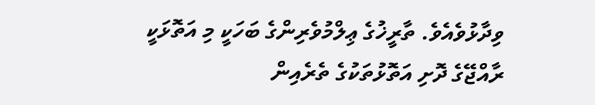ވިދާޅުވެއެވެ. ތާރީޚުގެ ޢިލްމުވެރިންގެ ބަހަކީ މި އަތޮޅަކީ ރާއްޖޭގެ ދޮށި އަތޮޅުތަކުގެ ތެރެއިން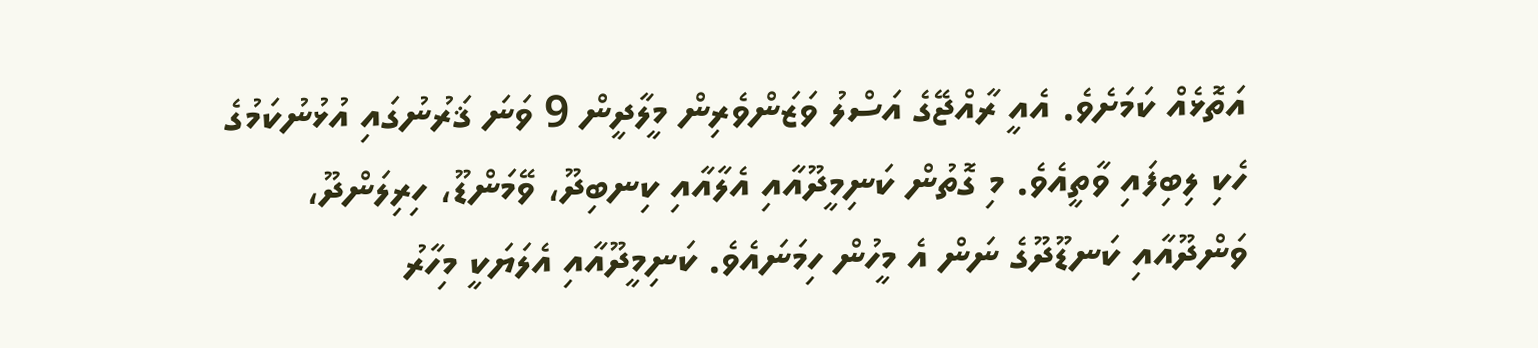އަތޮޅެއް ކަމަށެވެ. އެއީ ރާއްޖޭގެ އަސްލު ވަޒަންވެރިން މީލާދީން 9 ވަނަ ޤަރުނުގައި އުޅުނުކަމުގެ ހެކި ލިބިފައި ވާތީއެވެ. މި ގޮތުން ކަނިމީދޫއާއި އެލާއާއި ކިނބިދޫ، ވޭމަންޑޫ، ހިރިލަންދޫ، ވަންދޫއާއި ކަނޑޫދޫގެ ނަން އެ މީހުން ހިމަނައެވެ. ކަނިމީދޫއާއި އެލަޔަކީ މިހާރު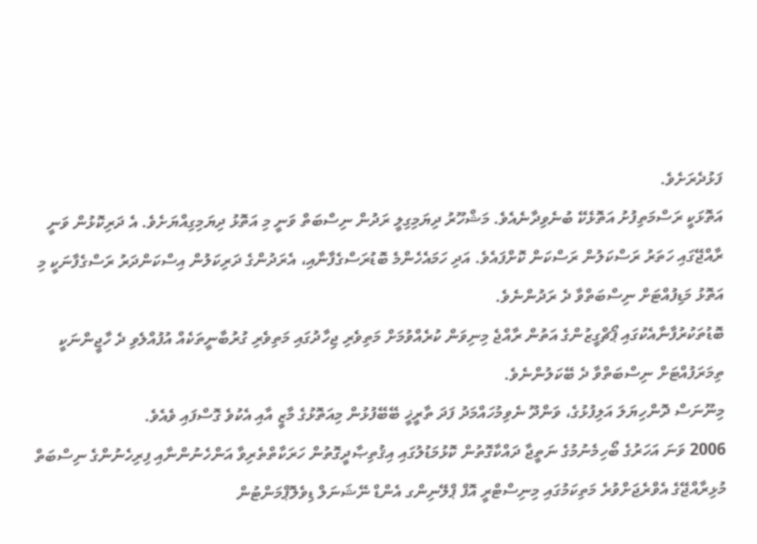ފަޅުދެރަށެވެ.
އަތޮޅަކީ ރަސްމަތިފުށު އަތޮޅެކޭ ބުނެވިދާނެއެވެ. މަޝްހޫރު ދިޔަމިގިލީ ރަދުން ނިސްބަތް ވަނީ މި އަތޮޅު ދިޔަމިގިއްޔަށެވެ. އެ ދަރިކޮޅުން ވަނީ ރާއްޖޭގައި ހަތަރު ރަސްކަލުން ރަސްކަން ކޮށްފައެވެ. އަދި ހަމައެހެންމެ ބޮޑުރަސްގެފާނާއި، އެރަދުންގެ ދަރިކަލުން އިސްކަންދަރު ރަސްގެފާނަކީ މި އަތޮޅު މަޑިފުއްޓަށް ނިސްބަތްވާ ދެ ރަދުންނެވެ.
ބޮޑުތަކުރުފާނާއެކުގައި ޕޯޗްގީޒުންގެ އަތުން ރާއްޖެ މިނިވަން ކުރެއްވުމަށް މަތިވެރި ޖިހާދުގައި މަތިވެރި ގުރުބާނީތަކެއް އުފުއްލެވި ދެ ހާޖީންނަކީ ތިމަރަފުއްޓަށް ނިސްބަތްވާ ދެ ބޭކަލުންނެވެ.
މިނޫނަސް ދޮންހިޔަލަ އަލިފުޅުގެ، ވަންދޫ ނެވިމުހައްމަދު ފަދަ ތާރީޚީ ބޭބޭފުޅުން މިއަތޮޅުގެ މާޒީ އާއި އެކުވެ ގޮސްފައި ވެއެވެ.
2006 ވަނަ އަހަރުގެ ބޯހިމެނުމުގެ ނަތީޖާ ދައްކާގޮތުން ކޮޅުމަޑުލުގައި އިޤުތިޞާދީގޮތުން ހަރަކާތްތެރިވާ އަންހެނުންނާއި ފިރިހެނުންގެ ނިސްބަތް މުޅިރާއްޖޭގެ އެވްރެޖަށްވުރެ މަތިކަމުގައި މިނިސްޓްރީ އޮފް ޕްލޭނިންގ އެންޑް ނޭޝަނަލް ޑިވެލޮޕްމަންޓުން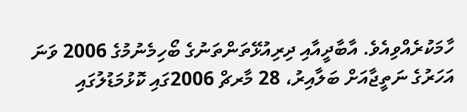ހާމަކުރެއްވިއެވެ. އާބާދީއާއި ދިރިއުޅޭތަންތަނުގެ ބޯހިމެނުމުގެ 2006 ވަނަ އަހަރުގެ ނަތީޖާއަށް ބަލާއިރު، 28 މާރޗް 2006ގައި ކޮޅުމަޑުލުގައި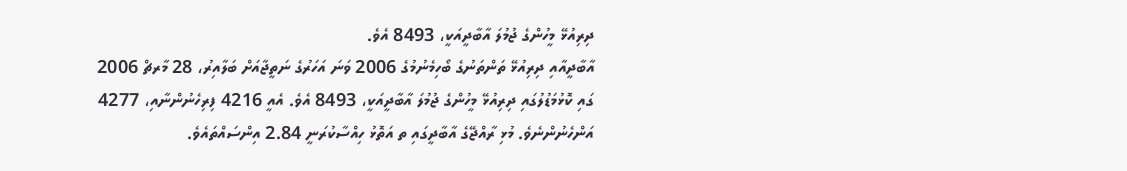ދިރިއުޅޭ މީހުންގެ ޖުމުލަ އާބާދީއަކީ، 8493 އެވެ.
އާބާދީއާއި ދިރިއުޅޭ ތަންތަނުގެ ބޯހިމެނުމުގެ 2006 ވަނަ އަހަރުގެ ނަތީޖާއަށް ބަލާއިރު، 28 މާރޗް 2006 ގައި ކޮޅުމަޑުލުގައި ދިރިއުޅޭ މީހުންގެ ޖުމުލަ އާބާދީއަކީ، 8493 އެވެ. އެއީ 4216 ފިރިހެނުންނާއި، 4277 އަންހެނުންނެވެ. މުޅި ރާއްޖޭގެ އާބާދީގައި ތ އަތޮޅު ހިއްސާކުރަނީ 2.84 އިންސައްތައެވެ.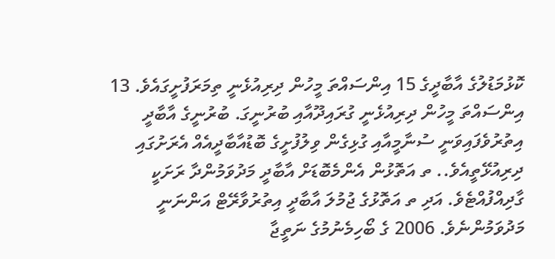ކޮޅުމަޑުލުގެ އާބާދީގެ 15 އިންސައްތަ މީހުން ދިރިއުޅެނީ ތިމަރަފުށީގައެވެ. 13 އިންސައްތަ މީހުން ދިރިއުޅެނީ ގުރައިދޫއާއި ބުރުނީގަ. ބުރުނީގެ އާބާދީ އިތުރުވެފައިވަނީ ސުނާމީއާއި ގުޅިގެން ވިލުފުށީގެ ބޮޑުއާބާދީއެއް އެރަށުގައި ދިރިއުޅޭތީއެވެ.. ތ އަތޮޅުން އެންމެބޮޑަށް އާބާދީ މަދުވަމުންދާ ރަށަކީ ގާދިއްފުއްޓެވެ. އަދި ތ އަތޮޅުގެ ޖުމުލަ އާބާދީ އިތުރުވާރޭޓް އަންނަނީ މަދުވަމުންނެވެ. 2006 ގެ ބޯހިމެނުމުގެ ނަތީޖާ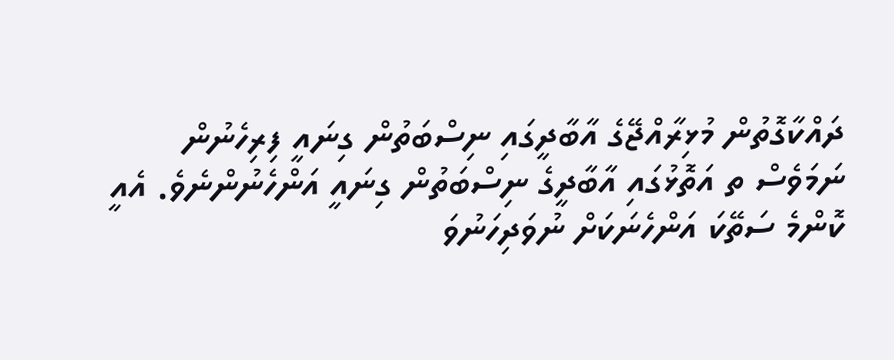ދައްކާގޮތުން މުޅިރާއްޖޭގެ އާބާދީގައި ނިސްބަތުން ގިނައީ ފިރިހެނުން ނަމަވެސް ތ އަތޮޅުގައި އާބާދީގެ ނިސްބަތުން ގިނައީ އަންހެނުންނެވެ. އެއީ ކޮންމެ ސަތޭކަ އަންހެނަކަށް ނުވަދިހަނުވަ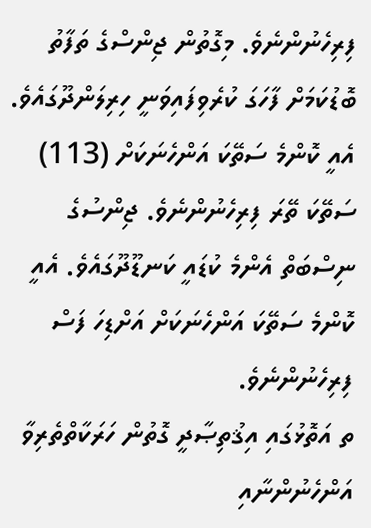ފިރިހެނުންނެވެ. މިގޮތުން ޖިންސްގެ ތަފާތު ބޮޑުކަމަށް ފާހަގަ ކުރެވިފައިވަނީ ހިރިލަންދޫގައެވެ. އެއީ ކޮންމެ ސަތޭކަ އަންހެނަކަށް (113) ސަތޭކަ ތޭރަ ފިރިހެނުންނެވެ. ޖިންސުގެ ނިސްބަތް އެންމެ ކުޑައީ ކަނޑޫދޫގައެވެ. އެއީ ކޮންމެ ސަތޭކަ އަންހެނަކަށް އަށްޑިހަ ފަސް ފިރިހެނުންނެވެ.
ތ އަތޮޅުގައި އިޤުތިޞާދީ ގޮތުން ހަރަކާތްތެރިވާ އަންހެނުންނާއި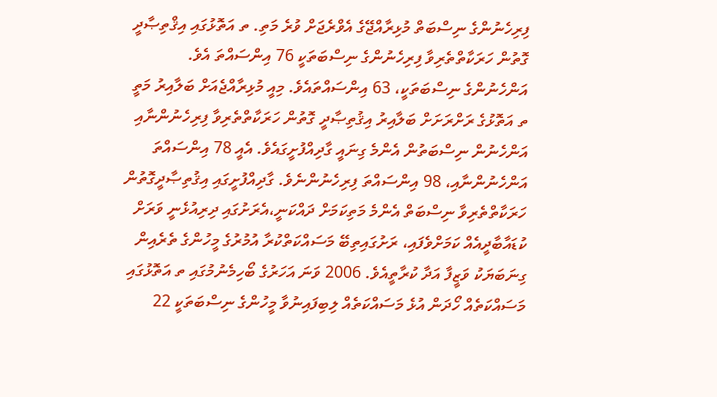ފިރިހެނުންގެ ނިސްބަތް މުޅިރާއްޖޭގެ އެވްރެޖަށް ވުރެ މަތި. ތ އަތޮޅުގައި އިޤްތިޞާދީ ގޮތުން ހަރަކާތްތެރިވާ ފިރިހެނުންގެ ނިސްބަތަކީ 76 އިންސައްތަ އެވެ. އަންހެނުންގެ ނިސްބަތަކީ، 63 އިންސައްތައެވެ. މިއީ މުޅިރާއްޖެއަށް ބަލާއިރު މަތީ ތ އަތޮޅުގެ ރަށްރަށަށް ބަލާއިރު އިޤުތިޞާދީ ގޮތުން ހަރަކާތްތެރިވާ ފިރިހެނުންނާއި އަންހެނުން ނިސްބަތުން އެންމެ ގިނައީ ގާދިއްފުށީގައެވެ. އެއީ 78 އިންސައްތަ އަންހެނުންނާއި، 98 އިންސައްތަ ފިރިހެނުންނެވެ. ގާދިއްފުށީގައި އިޤުތިޞާދީގޮތުން ހަރަކާތްތެރިވާ ނިސްބަތް އެންމެ މަތިކަމަށް ދައްކަނީ،އެރަށުގައި ދިރިއުޅެނީ ވަރަށް ކުޑައާބާދީއެއް ކަމަށްވެފައި، ރަށުގައިތިބޭ މަސައްކަތްކުރާ އުމުރުގެ މީހުންގެ ތެރެއިން ގިނަބަޔަކު ވަޒީފާ އަދާ ކުރާތީއެވެ. 2006 ވަނަ އަހަރުގެ ބޯހިމެނުމުގައި ތ އަތޮޅުގައި މަސައްކަތެއް ހޯދަން އުޅެ މަސައްކަތެއް ލިބިފައިނުވާ މީހުންގެ ނިސްބަތަކީ 22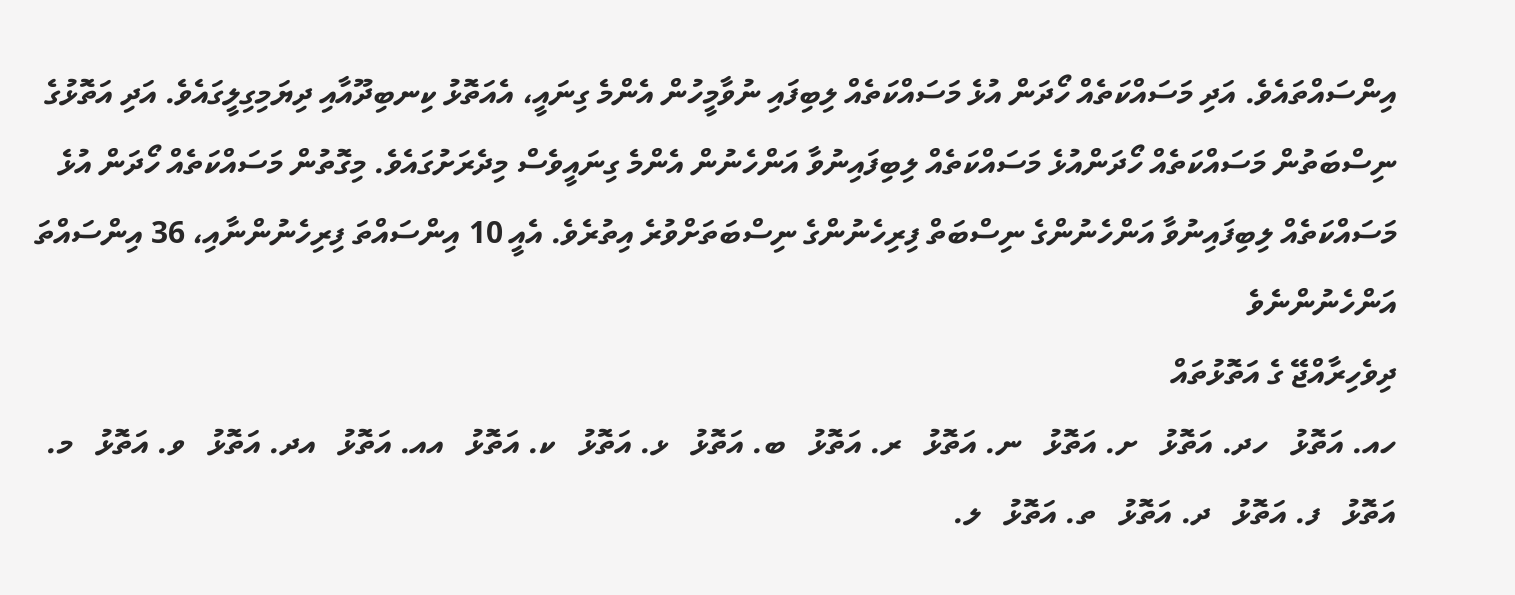އިންސައްތައެވެ. އަދި މަސައްކަތެއް ހޯދަން އުޅެ މަސައްކަތެއް ލިބިފައި ނުވާމީހުން އެންމެ ގިނައީ، އެއަތޮޅު ކިނބިދޫއާއި ދިޔަމިގިލީގައެވެ. އަދި އަތޮޅުގެ ނިސްބަތުން މަސައްކަތެއް ހޯދަންއުޅެ މަސައްކަތެއް ލިބިފައިނުވާ އަންހެނުން އެންމެ ގިނައީވެސް މިދެރަށުގައެވެ. މިގޮތުން މަސައްކަތެއް ހޯދަން އުޅެ މަސައްކަތެއް ލިބިފައިނުވާ އަންހެނުންގެ ނިސްބަތް ފިރިހެނުންގެ ނިސްބަތަށްވުރެ އިތުރެވެ. އެއީ 10 އިންސައްތަ ފިރިހެނުންނާއި، 36 އިންސައްތަ އަންހެނުންނެވެ
ދިވެހިރާއްޖޭ ގެ އަތޮޅުތައް
ހއ. އަތޮޅު   ހދ. އަތޮޅު   ށ. އަތޮޅު   ނ. އަތޮޅު   ރ. އަތޮޅު   ބ. އަތޮޅު   ޅ. އަތޮޅު   ކ. އަތޮޅު   އއ. އަތޮޅު   އދ. އަތޮޅު   ވ. އަތޮޅު   މ. އަތޮޅު   ފ. އަތޮޅު   ދ. އަތޮޅު   ތ. އަތޮޅު   ލ.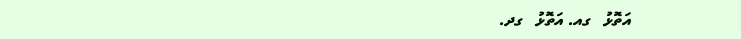އަތޮޅު   ގއ. އަތޮޅު   ގދ.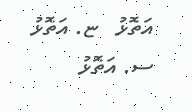އަތޮޅު   ޏ. އަތޮޅު   ސ. އަތޮޅު